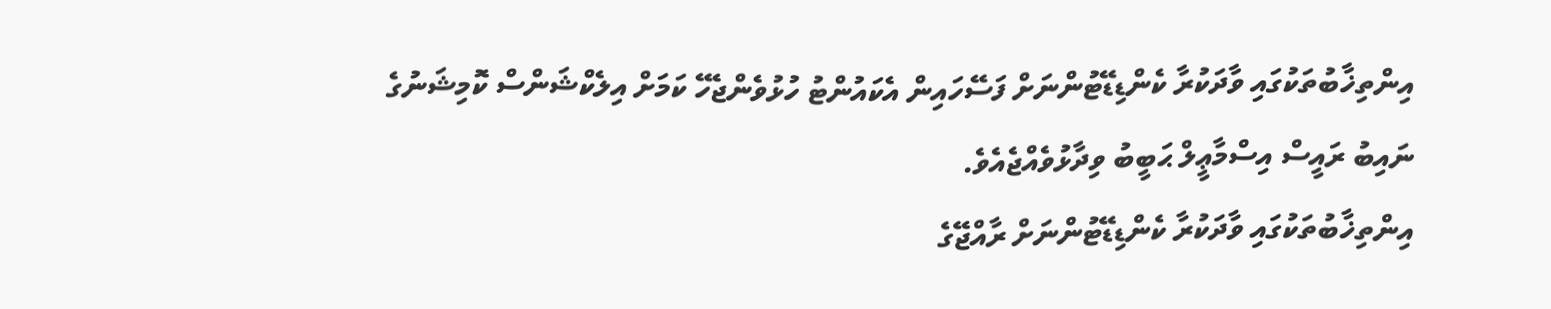އިންތިޚާބުތަކުގައި ވާދަކުރާ ކެންޑިޑޭޓުންނަށް ފަސޭހައިން އެކައުންޓު ހުޅުވެންޖެހޭ ކަމަށް އިލެކްޝަންސް ކޮމިޝަނުގެ ނައިބު ރައީސް އިސްމާޢީލް ޙަބީބު ވިދާޅުވެއްޖެއެވެ.
އިންތިޚާބުތަކުގައި ވާދަކުރާ ކެންޑިޑޭޓުންނަށް ރާއްޖޭގެ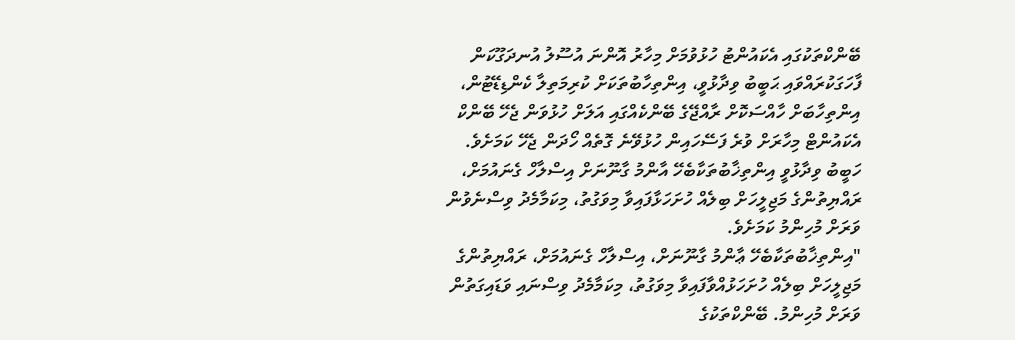ބޭންކްތަކުގައި އެކައުންޓު ހުޅުވުމަށް މިހާރު އޮންނަ އުސޫލު އުނދަގޫކަން ފާހަގަކުރައްވައި ޙަބީބު ވިދާޅުވީ، އިންތިހާބުތަކަށް ކުރިމަތިލާ ކެންޑިޑޭޓުން، އިންތިހާބަށް ހާއްސަކޮށް ރާއްޖޭގެ ބޭންކެއްގައި އަލަށް ހުޅުވަން ޖެހޭ ބޭންކް އެކައުންޓް މިހާރަށް ވުރެ ފަސޭހައިން ހުޅުވޭނެ ގޮތެއް ހޯދަން ޖެހޭ ކަމަށެވެ.
ހަބީބު ވިދާޅުވީ އިންތިޚާބުތަކާބެހޭ އާންމު ގާނޫނަށް އިސްލާހް ގެނައުމަށް، ރައްޔިތުންގެ މަޖިލީހަށް ބިލެއް ހުށަހަޅާފައިވާ މިވަގުތު، މިކަމާމެދު ވިސްނެވުން ވަރަށް މުހިންމު ކަމަށެވެ.
"އިންތިޚާބުތަކާބެހޭ ޢާންމު ގާނޫނަށް، އިސްލާހް ގެނައުމަށް، ރައްޔިތުންގެ މަޖިލީހަށް ބިލެއް ހުށަހަޅުއްވާފައިވާ މިވަގުތު، މިކަމާމެދު ވިސްނައި ވަޑައިގަތުން ވަރަށް މުހިންމު. ބޭންކްތަކުގެ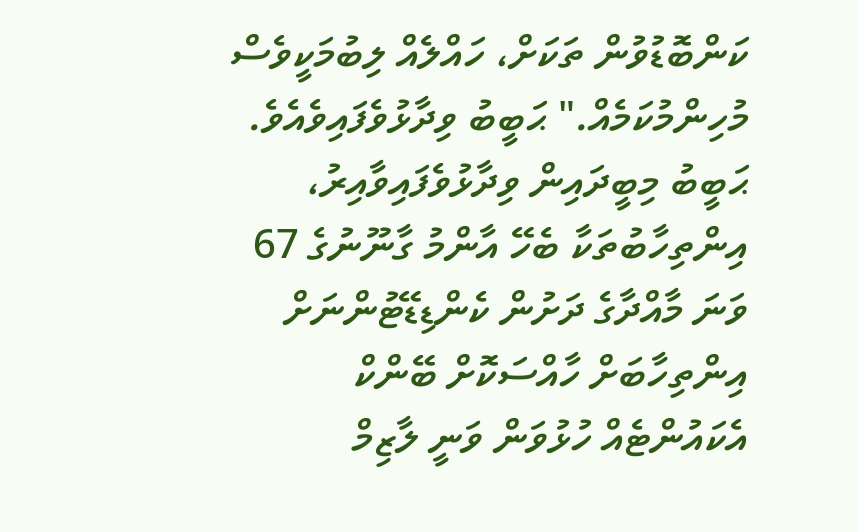ކަންބޮޑުވުން ތަކަށް، ހައްލެއް ލިބުމަކީވެސް މުހިންމުކަމެއް." ޙަބީބު ވިދާޅުވެފައިވެއެވެ.
ޙަބީބު މިބީދައިން ވިދާޅުވެފައިވާއިރު، އިންތިހާބުތަކާ ބެހޭ އާންމު ގާނޫނުގެ 67 ވަނަ މާއްދާގެ ދަށުން ކެންޑިޑޭޓުންނަށް އިންތިހާބަށް ހާއްސަކޮށް ބޭންކް އެކައުންޓެއް ހުޅުވަން ވަނީ ލާޒިމް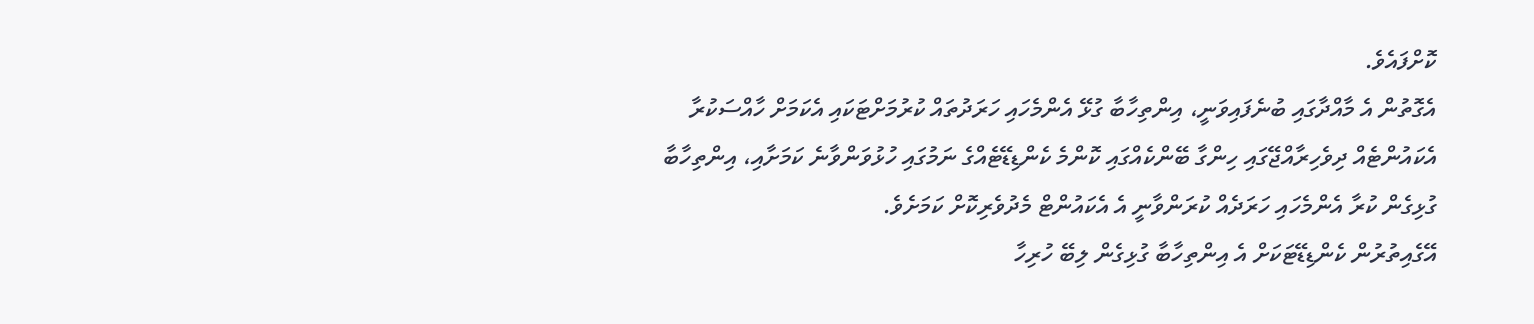ކޮށްފައެވެ.
އެގޮތުން އެ މާއްދާގައި ބުނެފައިވަނީ، އިންތިހާބާ ގުޅޭ އެންމެހައި ހަރަދުތައް ކުރުމަށްޓަކައި އެކަމަށް ހާއްސަކުރާ އެކައުންޓެއް ދިވެހިރާއްޖޭގައި ހިންގާ ބޭންކެއްގައި ކޮންމެ ކެންޑިޑޭޓެއްގެ ނަމުގައި ހުޅުވަންވާނެ ކަމަށާއި، އިންތިހާބާ ގުޅިގެން ކުރާ އެންމެހައި ހަރަދެއް ކުރަންވާނީ އެ އެކައުންޓް މެދުވެރިކޮށް ކަމަށެވެ.
އޭގެއިތުރުން ކެންޑިޑޭޓަކަށް އެ އިންތިހާބާ ގުޅިގެން ލިބޭ ހުރިހާ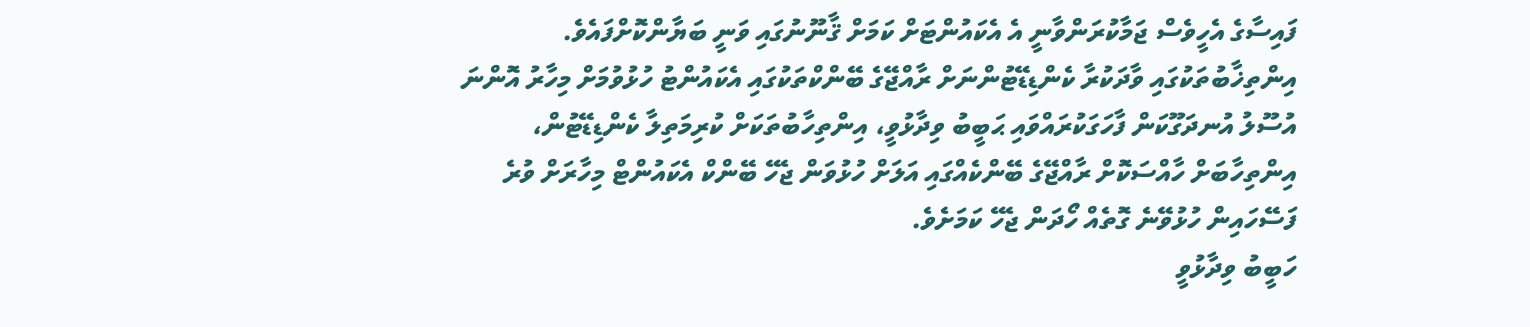ފައިސާގެ އެހީވެސް ޖަމާކުރަންވާނީ އެ އެކައުންޓަށް ކަމަށް ޤާނޫނުގައި ވަނީ ބަޔާންކޮށްފައެވެ.
އިންތިޚާބުތަކުގައި ވާދަކުރާ ކެންޑިޑޭޓުންނަށް ރާއްޖޭގެ ބޭންކްތަކުގައި އެކައުންޓު ހުޅުވުމަށް މިހާރު އޮންނަ އުސޫލު އުނދަގޫކަން ފާހަގަކުރައްވައި ޙަބީބު ވިދާޅުވީ، އިންތިހާބުތަކަށް ކުރިމަތިލާ ކެންޑިޑޭޓުން، އިންތިހާބަށް ހާއްސަކޮށް ރާއްޖޭގެ ބޭންކެއްގައި އަލަށް ހުޅުވަން ޖެހޭ ބޭންކް އެކައުންޓް މިހާރަށް ވުރެ ފަސޭހައިން ހުޅުވޭނެ ގޮތެއް ހޯދަން ޖެހޭ ކަމަށެވެ.
ހަބީބު ވިދާޅުވީ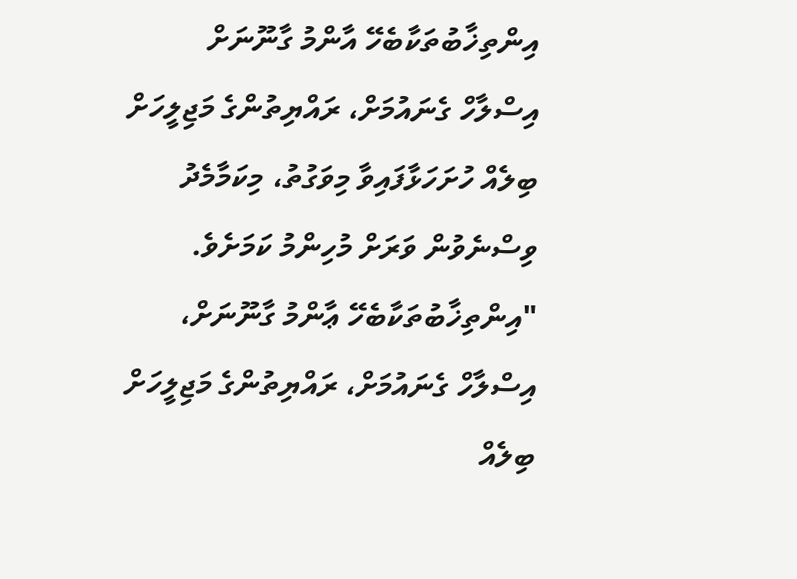އިންތިޚާބުތަކާބެހޭ އާންމު ގާނޫނަށް އިސްލާހް ގެނައުމަށް، ރައްޔިތުންގެ މަޖިލީހަށް ބިލެއް ހުށަހަޅާފައިވާ މިވަގުތު، މިކަމާމެދު ވިސްނެވުން ވަރަށް މުހިންމު ކަމަށެވެ.
"އިންތިޚާބުތަކާބެހޭ ޢާންމު ގާނޫނަށް، އިސްލާހް ގެނައުމަށް، ރައްޔިތުންގެ މަޖިލީހަށް ބިލެއް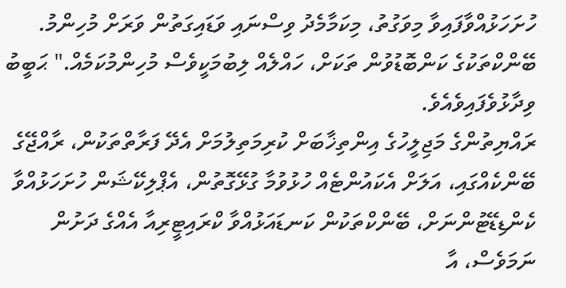ހުށަހަޅުއްވާފައިވާ މިވަގުތު، މިކަމާމެދު ވިސްނައި ވަޑައިގަތުން ވަރަށް މުހިންމު. ބޭންކްތަކުގެ ކަންބޮޑުވުން ތަކަށް، ހައްލެއް ލިބުމަކީވެސް މުހިންމުކަމެއް." ޙަބީބު ވިދާޅުވެފައިވެއެވެ.
ރައްޔިތުންގެ މަޖިލީހުގެ އިންތިޚާބަށް ކުރިމަތިލުމަށް އެދޭ ފަރާތްތަކުން، ރާއްޖޭގެ ބޭންކެއްގައި، އަލަށް އެކައުންޓެއް ހުޅުވުމާ ގުޅޭގޮތުން، އެޕްލިކޭޝަން ހުށަހަޅުއްވާ ކެންޑިޑޭޓުންނަށް، ބޭންކްތަކުން ކަނޑައަޅުއްވާ ކްރައިޓީރިއާ އެއްގެ ދަށުން ނަމަވެސް، އާ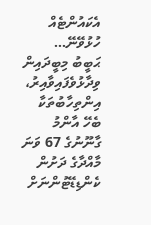އެކައުންޓެއް ހުޅުވޭނޭ…
ޙަބީބު މިބީދައިން ވިދާޅުވެފައިވާއިރު، އިންތިހާބުތަކާ ބެހޭ އާންމު ގާނޫނުގެ 67 ވަނަ މާއްދާގެ ދަށުން ކެންޑިޑޭޓުންނަށް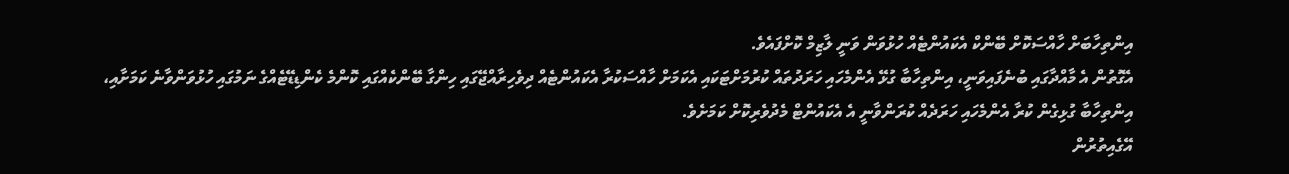އިންތިހާބަށް ހާއްސަކޮށް ބޭންކް އެކައުންޓެއް ހުޅުވަން ވަނީ ލާޒިމް ކޮށްފައެވެ.
އެގޮތުން އެ މާއްދާގައި ބުނެފައިވަނީ، އިންތިހާބާ ގުޅޭ އެންމެހައި ހަރަދުތައް ކުރުމަށްޓަކައި އެކަމަށް ހާއްސަކުރާ އެކައުންޓެއް ދިވެހިރާއްޖޭގައި ހިންގާ ބޭންކެއްގައި ކޮންމެ ކެންޑިޑޭޓެއްގެ ނަމުގައި ހުޅުވަންވާނެ ކަމަށާއި، އިންތިހާބާ ގުޅިގެން ކުރާ އެންމެހައި ހަރަދެއް ކުރަންވާނީ އެ އެކައުންޓް މެދުވެރިކޮށް ކަމަށެވެ.
އޭގެއިތުރުން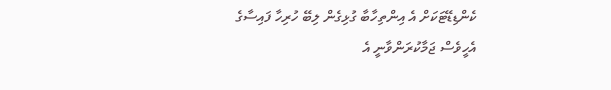ކެންޑިޑޭޓަކަށް އެ އިންތިހާބާ ގުޅިގެން ލިބޭ ހުރިހާ ފައިސާގެ އެހީވެސް ޖަމާކުރަންވާނީ އެ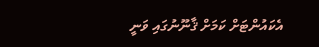އެކައުންޓަށް ކަމަށް ޤާނޫނުގައި ވަނީ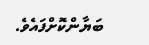ބަޔާންކޮށްފައެވެ.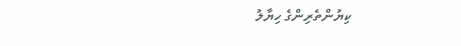ކިޔުންތެރިންގެ ހިޔާލު